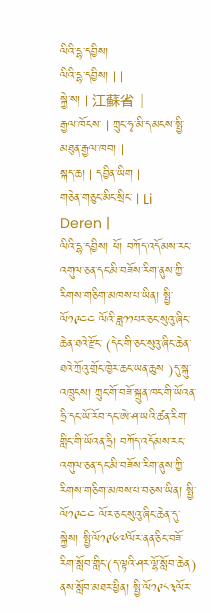ལིའི་དྷ་དབྱིས།
ལིའི་དྷ་དབྱིས། | |
སྐྱེ་ས། | 江蘇省 |
རྒྱལ་ཁོངས་ | ཀྲུང་ཧྭ་མི་དམངས་སྤྱི་མཐུན་རྒྱལ་ཁབ། |
སྐད་ཆ། | དབྱིན་ཡིག |
གཅེན་གཅུང་མིང་སྲིང་ | Li Deren |
ལིའི་དྷ་དབྱིས། ཕོ། བཀོད་འདོམས་རང་འགུལ་ཅན་དང་མི་བཟོས་རིག་ནུས་ཀྱི་རིགས་གཅིག་མཁས་པ་ཡིན། སྤྱི་ལོ༡༩༤༤ ལོའི་ཟླ༡༡པར་ཅང་སུའུ་ཞིང་ཆེན་ཐའེ་རྫོང་ (དེང་གི་ཅང་སུའུ་ཞིང་ཆེན་ཐའེ་ཀྲོའུ་གྲོང་ཁྱེར་ཆང་ཡན་ཆུས )དུ་སྐུ་འཁྲུངས། ཀྲུང་གོ་བཟོ་སྐྲུན་ཁང་གི་ཡོའན་ཧྲི་དང་ཡོ་རོབ་དང་ཨེ་ཤ་ཡའི་ཚན་རིག་གླིང་གི་ཡོའན་ཧྲི། བཀོད་འདོམས་རང་འགུལ་ཅན་དང་མི་བཟོས་རིག་ནུས་ཀྱི་རིགས་གཅིག་མཁས་པ་བཅས་ཡིན། སྤྱི་ལོ༡༩༤༤ ལོར་ཅང་སུའུ་ཞིང་ཆེན་དུ་སྐྱེས། སྤྱི་ལོ༡༩༦༧ལོར་ནན་ཅིང་བཟོ་རིག་སློབ་གླིང་(ད་ལྟའི་ཤར་ལྷོ་སློབ་ཆེན) ནས་སློབ་མཐར་ཕྱིན། སྤྱི་ལོ༡༩༨༣ལོར་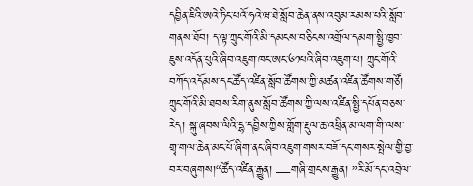དབྱིན་ཇིའི་ཨའེ་ཏིང་པའོ་ཧའེ་ཝ་ཐེ་སློབ་ཆེན་ནས་འབུམ་རམས་པའི་སློབ་གནས་ཐོབ། ད་ལྟ་ཀྲུང་གོའི་མི་དམངས་བཅིངས་འགྲོལ་དམག་སྤྱི་ཁྱབ་ཇུས་འདོན་པུའི་ཞིབ་འཇུག་ཁང་ཨང་༦༡པའི་ཞིབ་འཇུག་པ། ཀྲུང་གོའི་བཀོད་འདོམས་དང་ཚོད་འཛིན་སློབ་ཚོགས་ཀྱི་མཚན་འཛིན་ཚོགས་གཙོ། ཀྲུང་གོའི་མི་ཐབས་རིག་ནུས་སློབ་ཚོགས་ཀྱི་ལས་འཛིན་སྤྱི་དཔོན་བཅས་རེད། སྐུ་ཞབས་ལིའི་དྷ་དབྱིས་ཀྱིས་གློག་རྡུལ་ཆ་འཕྲིན་མ་ལག་གི་ལས་གྲྭ་གལ་ཆེན་མང་པོ་ཞིག་ནང་ཞིབ་འཇུག་གསར་བཟོ་དང་གསར་སྤེལ་གྱི་བྱ་བར་བཞུགས།“ཚོད་འཛིན་རྒྱུན། —གཞི་གྲངས་རྒྱུན། ”རི་མོ་དང་འབྲེལ་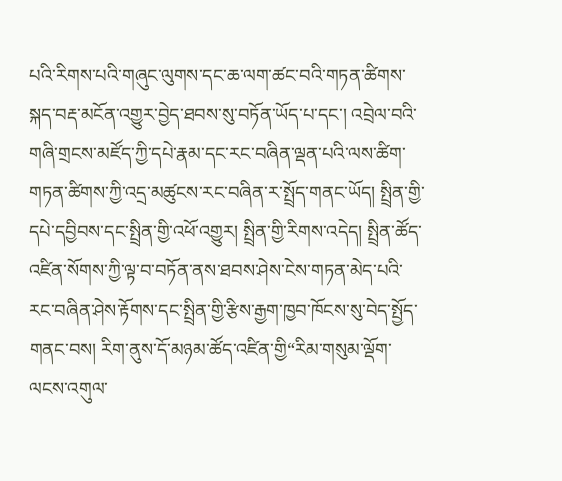པའི་རིགས་པའི་གཞུང་ལུགས་དང་ཆ་ལག་ཚང་བའི་གཏན་ཚིགས་སྐད་བརྡ་མངོན་འགྱུར་བྱེད་ཐབས་སུ་བཏོན་ཡོད་པ་དང་། འབྲེལ་བའི་གཞི་གྲངས་མཛོད་ཀྱི་དཔེ་རྣམ་དང་རང་བཞིན་ལྡན་པའི་ལས་ཚིག་གཏན་ཚིགས་ཀྱི་འདྲ་མཚུངས་རང་བཞིན་ར་སྤྲོད་གནང་ཡོད། སྤྲིན་གྱི་དཔེ་དབྱིབས་དང་སྤྲིན་གྱི་འཕོ་འགྱུར། སྤྲིན་གྱི་རིགས་འདེད། སྤྲིན་ཚོད་འཛིན་སོགས་ཀྱི་ལྟ་བ་བཏོན་ནས་ཐབས་ཤེས་ངེས་གཏན་མེད་པའི་རང་བཞིན་ཤེས་རྟོགས་དང་སྤྲིན་གྱི་རྩིས་རྒྱག་ཁྱབ་ཁོངས་སུ་བེད་སྤྱོད་གནང་བས། རིག་ནུས་དོ་མཉམ་ཚོད་འཛིན་གྱི“རིམ་གསུམ་ལྡོག་ལངས་འགུལ་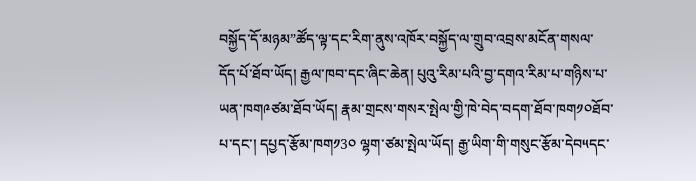བསྐྱོད་དོ་མཉམ”ཚོད་ལྟ་དང་རིག་ནུས་འཁོར་བསྐྱོད་ལ་གྲུབ་འབྲས་མངོན་གསལ་དོད་པོ་ཐོབ་ཡོད། རྒྱལ་ཁབ་དང་ཞིང་ཆེན། པུའུ་རིམ་པའི་བྱ་དགའ་རིམ་པ་གཉིས་པ་ཡན་ཁག༩ཙམ་ཐོབ་ཡོད། རྣམ་གྲངས་གསར་སྤེལ་གྱི་ཁེ་བེད་བདག་ཐོབ་ཁག༡༠ཐོབ་པ་དང་། དཔྱད་རྩོམ་ཁག༡3༠ ལྷག་ཙམ་སྤེལ་ཡོད། རྒྱ་ཡིག་གི་གསུང་རྩོམ་དེབ༥དང་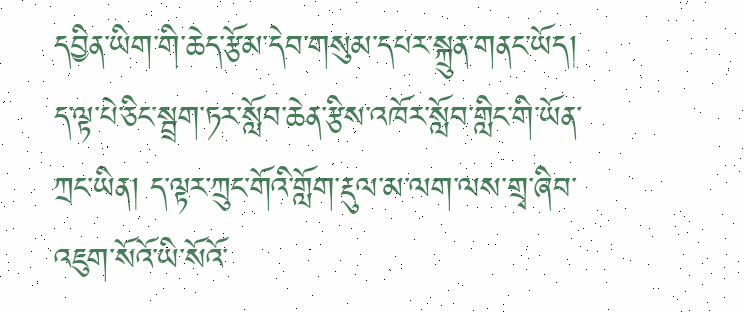དབྱིན་ཡིག་གི་ཆེད་རྩོམ་དེབ་གསུམ་དཔར་སྐྲུན་གནང་ཡོད། ད་ལྟ་པེ་ཅིང་སྦྲག་ཏར་སློབ་ཆེན་རྩིས་འཁོར་སློབ་གླིང་གི་ཡོན་ཀྲང་ཡིན། ད་ལྟར་ཀྲུང་གོའི་གློག་རྡུལ་མ་ལག་ལས་གྲྭ་ཞིབ་འཇུག་སོའོ་ཡི་སོའོ་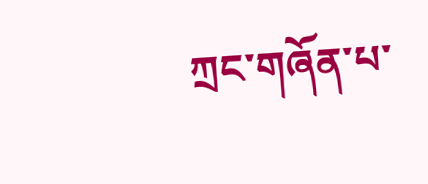ཀྲང་གཞོན་པ་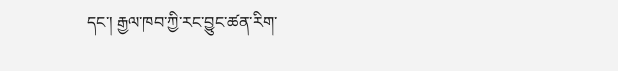དང་། རྒྱལ་ཁབ་ཀྱི་རང་བྱུང་ཚན་རིག་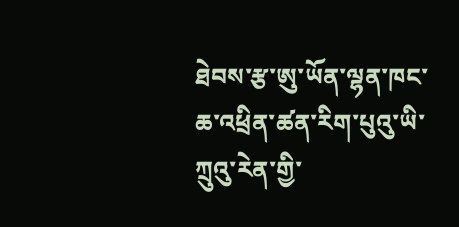ཐེབས་རྩ་ཨུ་ཡོན་ལྷན་ཁང་ཆ་འཕྲིན་ཚན་རིག་པུའུ་ཡི་ཀྲུའུ་རེན་གྱི་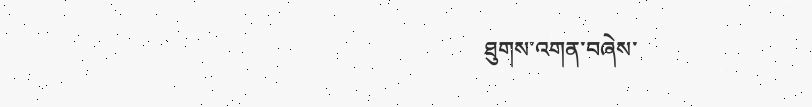ཐུགས་འགན་བཞེས་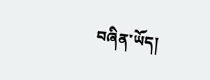བཞིན་ཡོད།